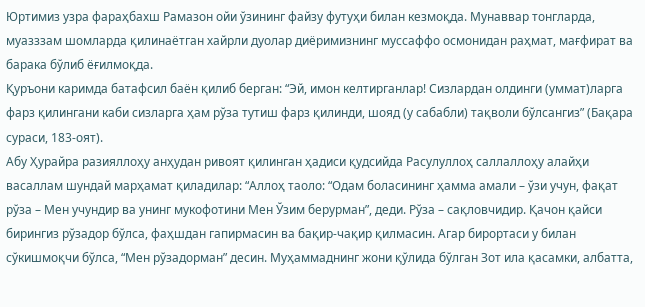Юртимиз узра фараҳбахш Рамазон ойи ўзининг файзу футуҳи билан кезмоқда. Мунаввар тонгларда, муазззам шомларда қилинаётган хайрли дуолар диёримизнинг муссаффо осмонидан раҳмат, мағфират ва барака бўлиб ёғилмоқда.
Қуръони каримда батафсил баён қилиб берган: “Эй, имон келтирганлар! Сизлардан олдинги (уммат)ларга фарз қилингани каби сизларга ҳам рўза тутиш фарз қилинди, шояд (у сабабли) тақволи бўлсангиз” (Бақара сураси, 183-оят).
Абу Ҳурайра разияллоҳу анҳудан ривоят қилинган ҳадиси қудсийда Расулуллоҳ саллаллоҳу алайҳи васаллам шундай марҳамат қиладилар: “Аллоҳ таоло: “Одам боласининг ҳамма амали – ўзи учун, фақат рўза – Мен учундир ва унинг мукофотини Мен Ўзим берурман”, деди. Рўза – сақловчидир. Қачон қайси бирингиз рўзадор бўлса, фаҳшдан гапирмасин ва бақир-чақир қилмасин. Агар бирортаси у билан сўкишмоқчи бўлса, “Мен рўзадорман” десин. Муҳаммаднинг жони қўлида бўлган Зот ила қасамки, албатта,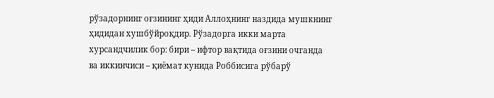рўзадорнинг оғзининг ҳиди Аллоҳнинг наздида мушкнинг ҳидидан хушбўйроқдир. Рўзадорга икки марта хурсандчилик бор: бири – ифтор вақтида оғзини очганда ва иккинчиси – қиёмат кунида Роббисига рўбарў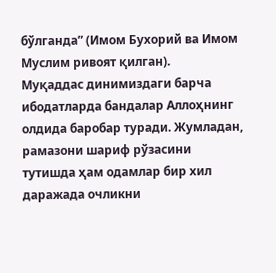бўлганда” (Имом Бухорий ва Имом Муслим ривоят қилган).
Муқаддас динимиздаги барча ибодатларда бандалар Аллоҳнинг олдида баробар туради. Жумладан, рамазони шариф рўзасини тутишда ҳам одамлар бир хил даражада очликни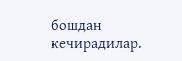бошдан кечирадилар.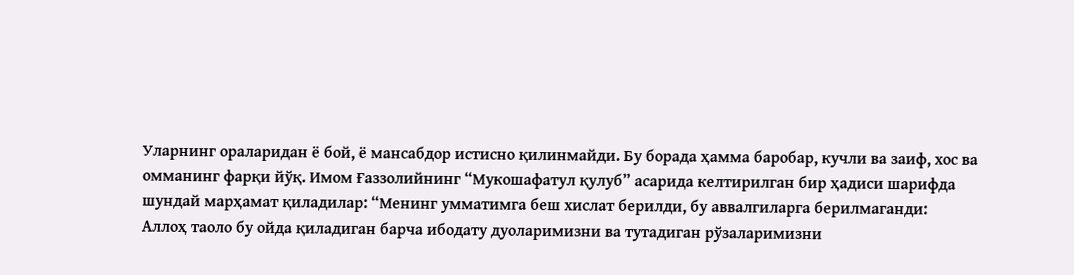Уларнинг ораларидан ё бой, ё мансабдор истисно қилинмайди. Бу борада ҳамма баробар, кучли ва заиф, хос ва омманинг фарқи йўқ. Имом Ғаззолийнинг “Мукошафатул қулуб” асарида келтирилган бир ҳадиси шарифда шундай марҳамат қиладилар: “Менинг умматимга беш хислат берилди, бу аввалгиларга берилмаганди:
Аллоҳ таоло бу ойда қиладиган барча ибодату дуоларимизни ва тутадиган рўзаларимизни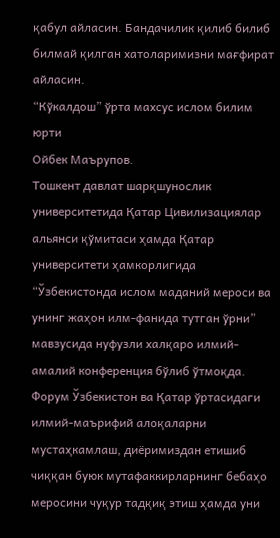қабул айласин. Бандачилик қилиб билиб билмай қилган хатоларимизни мағфират айласин.
“Кўкалдош” ўрта махсус ислом билим юрти
Ойбек Маърупов.
Тошкент давлат шарқшунослик университетида Қатар Цивилизациялар альянси қўмитаси ҳамда Қатар университети ҳамкорлигида “Ўзбекистонда ислом маданий мероси ва унинг жаҳон илм-фанида тутган ўрни” мавзусида нуфузли халқаро илмий-амалий конференция бўлиб ўтмоқда.
Форум Ўзбекистон ва Қатар ўртасидаги илмий-маърифий алоқаларни мустаҳкамлаш, диёримиздан етишиб чиққан буюк мутафаккирларнинг бебаҳо меросини чуқур тадқиқ этиш ҳамда уни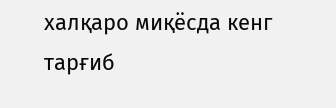халқаро миқёсда кенг тарғиб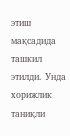этиш мақсадида ташкил этилди. Унда хорижлик таниқли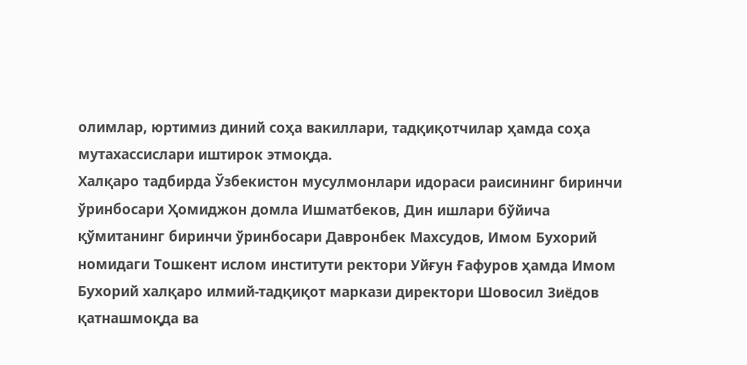олимлар, юртимиз диний соҳа вакиллари, тадқиқотчилар ҳамда соҳа мутахассислари иштирок этмоқда.
Халқаро тадбирда Ўзбекистон мусулмонлари идораси раисининг биринчи ўринбосари Ҳомиджон домла Ишматбеков, Дин ишлари бўйича қўмитанинг биринчи ўринбосари Давронбек Махсудов, Имом Бухорий номидаги Тошкент ислом институти ректори Уйғун Ғафуров ҳамда Имом Бухорий халқаро илмий-тадқиқот маркази директори Шовосил Зиёдов қатнашмоқда ва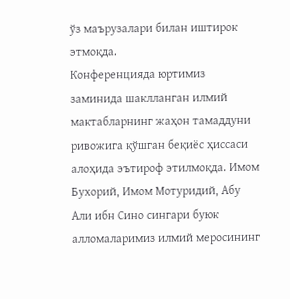ўз маърузалари билан иштирок этмоқда.
Конференцияда юртимиз заминида шаклланган илмий мактабларнинг жаҳон тамаддуни ривожига қўшган беқиёс ҳиссаси алоҳида эътироф этилмоқда. Имом Бухорий, Имом Мотуридий, Абу Али ибн Сино сингари буюк алломаларимиз илмий меросининг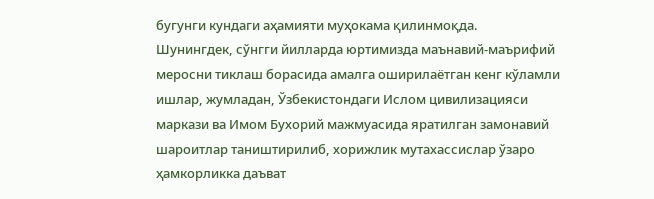бугунги кундаги аҳамияти муҳокама қилинмоқда.
Шунингдек, сўнгги йилларда юртимизда маънавий-маърифий меросни тиклаш борасида амалга оширилаётган кенг кўламли ишлар, жумладан, Ўзбекистондаги Ислом цивилизацияси маркази ва Имом Бухорий мажмуасида яратилган замонавий шароитлар таништирилиб, хорижлик мутахассислар ўзаро ҳамкорликка даъват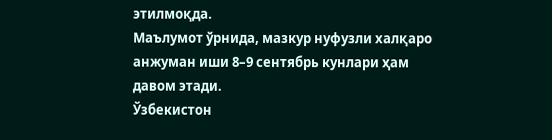этилмоқда.
Маълумот ўрнида, мазкур нуфузли халқаро анжуман иши 8–9 сентябрь кунлари ҳам давом этади.
Ўзбекистон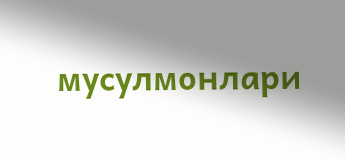мусулмонлари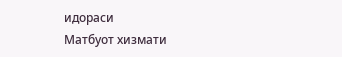идораси
Матбуот хизмати